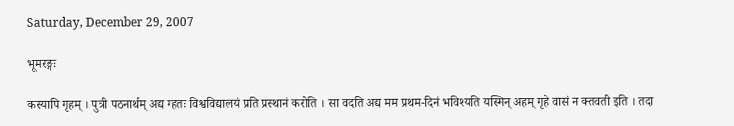Saturday, December 29, 2007

भूमरङ्गः

कस्यापि गृहम् । पुत्री पठनार्थम् अद्य ग्हतः विश्वविद्यालयं प्रति प्रस्थानं करोति । सा वदति अद्य मम प्रथम-दिनं भविश्यति यस्मिन् अहम् गृहे वासं न क्तवती इति । तदा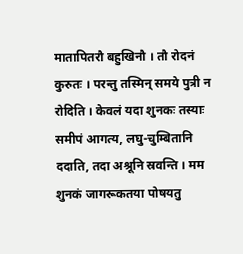मातापितरौ बहुखिनौ । तौ रोदनं कुरुतः । परन्तु तस्मिन् समये पुत्री न रोदिति । केवलं यदा शुनकः तस्याः समीपं आगत्य, लघु-चुम्बितानि ददाति, तदा अश्रूनि स्रवन्ति । मम शुनकं जागरूकतया पोषयतु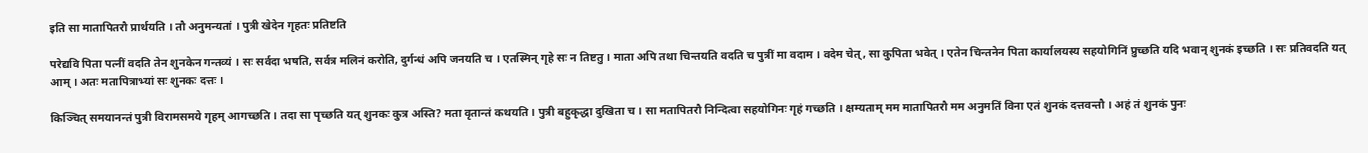इति सा मातापितरौ प्रार्थयति । तौ अनुमन्यतां । पुत्री खेदेन गृहतः प्रतिष्टति

परेद्यवि पिता पत्नीं वदति तेन शुनकेन गन्तव्यं । सः सर्वदा भषति, सर्वत्र मलिनं करोति, दुर्गन्धं अपि जनयति च । एतस्मिन् गृहे सः न तिष्टतु । माता अपि तथा चिन्तयति वदति च पुत्रीं मा वदाम । वदेम चेत्, सा कुपिता भवेत् । एतेन चिन्तनेन पिता कार्यालयस्य सहयोगिनिं प्रुच्छति यदि भवान् शुनकं इच्छति । सः प्रतिवदति यत् आम् । अतः मतापित्राभ्यां सः शुनकः दत्तः ।

किञ्चित् समयानन्तं पुत्री विरामसमये गृहम् आगच्छति । तदा सा पृच्छति यत् शुनकः कुत्र अस्ति? मता वृतान्तं कथयति । पुत्री बहुकृद्धा दुखिता च । सा मतापितरौ निन्दित्वा सहयोगिनः गृहं गच्छति । क्षम्यताम् मम मातापितरौ मम अनुमतिं विना एतं शुनकं दत्तवन्तौ । अहं तं शुनकं पुनः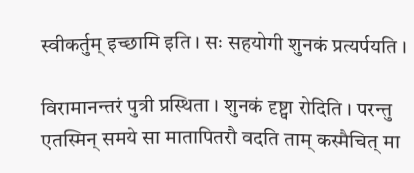स्वीकर्तुम् इच्छामि इति । सः सहयोगी शुनकं प्रत्यर्पयति ।

विरामानन्तरं पुत्री प्रस्थिता । शुनकं दृष्ट्वा रोदिति । परन्तु एतस्मिन् समये सा मातापितरौ वदति ताम् कस्मैचित् मा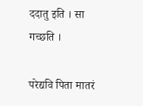ददातु इति । सा गच्छति ।

परेद्यवि पिता मातरं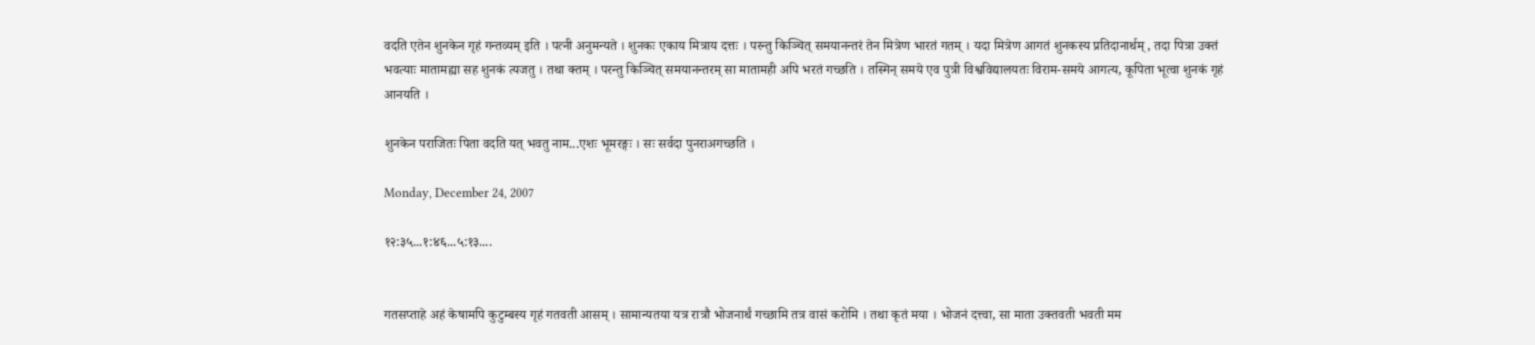वदति एतेन शुनकेन गृहं गन्तव्यम् इति । पत्नी अनुमन्यते । शुनकः एकाय मित्राय दत्तः । परन्तु किञ्चित् समयानन्तरं तेन मित्रेण भारतं गतम् । यदा मित्रेण आगतं शुनकस्य प्रतिदानार्थम्, तदा पित्रा उक्तं भवत्याः मातामह्या सह शुनकं त्यजतु । तथा क्तम् । परन्तु किञ्चित् समयानन्तरम् सा मातामही अपि भरतं गच्छति । तस्मिन् समये एव पुत्री विश्वविद्यालयतः विराम-समये आगत्य, कूपिता भूत्वा शुनकं गृहं आनयति ।

शुनकेन पराजितः पिता वदति यत् भवतु नाम...एशः भूमरङ्गः । सः सर्वदा पुनराअगच्छति ।

Monday, December 24, 2007

१२:३५...१:४६...५:१३....


गतसप्ताहे अहं केषामपि कुटुम्बस्य गृहं गतवती आसम् । सामान्यतया यत्र रात्रौ भोजनार्थं गच्छामि तत्र वासं करोमि । तथा कृतं मया । भोजनं दत्त्वा, सा माता उक्तवती भवती मम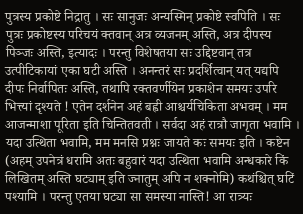पुत्रस्य प्रकोष्टे निद्रातु । सः सानुजः अन्यस्मिन् प्रकोष्टे स्वपिति । सः पुत्रः प्रकोष्टस्य परिचयं क्तवान् अत्र व्यजनम् अस्ति, अत्र दीपस्य पिञ्जः अस्ति, इत्यादः । परन्तु विशेषतया सः उद्दिष्टवान् तत्र उत्पीटिकायां एका घटी अस्ति । अनन्तरं सः प्रदर्शित्वान् यत् यद्यपि दीपः निर्वापितः अस्ति, तथापि रक्तवर्णीयेन प्रकाशेन समयः उपरि भित्त्यां दृश्यते ! एतेन दर्शनेन अहं बह्वी आश्चर्यचिकिता अभवम् । मम आजन्माशा पूरिता इति चिन्तितवती । सर्वदा अहं रात्रौ जागृता भवामि । यदा उत्थिता भवामि, मम मनसि प्रश्नः जायते कः समयः इति । कष्टेन (अहम् उपनेत्रं धरामि अतः बहुवारं यदा उत्थिता भवामि अन्धकारे किं लिखितम् अस्ति घट्याम् इति ज्नातुम् अपि न शक्नोमि) कथंश्चित् घटिं पश्यामि । परन्तु एतया घट्या सा समस्या नास्ति! आ रात्र्यः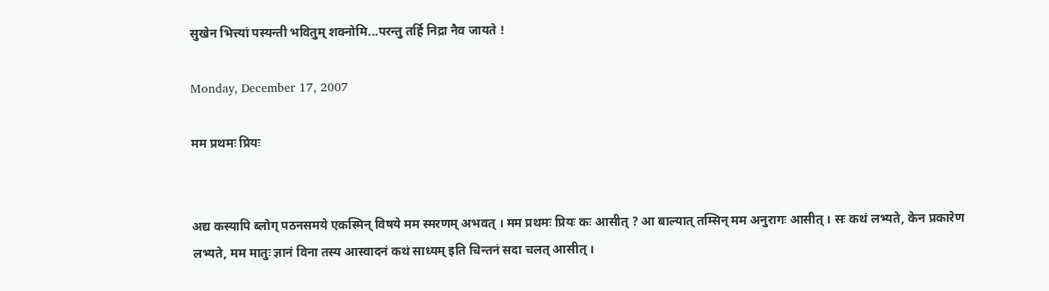सुखेन भित्त्यां पस्यन्ती भवितुम् शक्नोमि...परन्तु तर्हि निद्रा नैव जायते !

Monday, December 17, 2007

मम प्रथमः प्रियः


अद्य कस्यापि ब्लोग् पठनसमये एकस्मिन् विषये मम स्मरणम् अभवत् । मम प्रथमः प्रियः कः आसीत् ? आ बाल्यात् तम्सिन् मम अनुरागः आसीत् । सः कथं लभ्यते, केन प्रकारेण लभ्यते, मम मातुः ज्ञानं विना तस्य आस्वादनं कथं साध्यम् इति चिन्तनं सदा चलत् आसीत् ।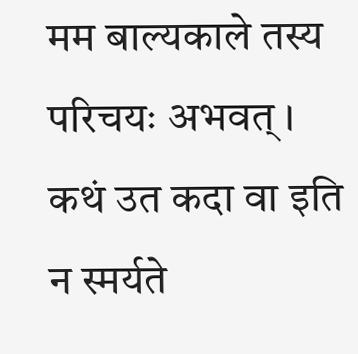मम बाल्यकाले तस्य परिचयः अभवत् । कथं उत कदा वा इति न स्मर्यते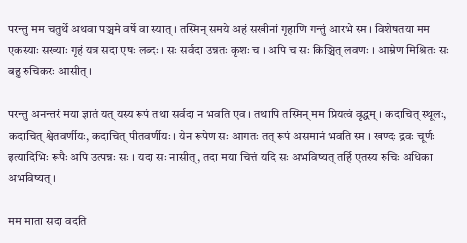परन्तु मम चतुर्थे अथवा पञ्चमे वर्षे वा स्यात् । तस्मिन् समये अहं सखीनां गृहाणि गन्तुं आरभे स्म । विशेषतया मम एकस्याः सख्याः गृहं यत्र सदा एषः लब्दः । सः सर्वदा उन्नतः कृशः च । अपि च सः किञ्चित् लवणः । आम्रेण मिश्रितः सः बहु रुचिकरः आसीत् ।

परन्तु अनन्तरं मया ज्ञातं यत् यस्य रूपं तथा सर्वदा न भवति एव । तथापि तस्मिन् मम प्रियत्वं वृद्धम् । कदाचित् स्थूलः, कदाचित् श्वेतवर्णीयः, कदाचित् पीतवर्णीयः । येन रूपेण सः आगतः तत् रूपं असमानं भवति स्म । खण्दः द्रवः चूर्णः इत्यादिभिः रूपैः अपि उत्पन्नः सः । यदा सः नासीत्, तदा मया चित्तं यदि सः अभविष्यत् तर्हि एतस्य रुचिः अधिका अभविष्यत् ।

मम माता सदा वदति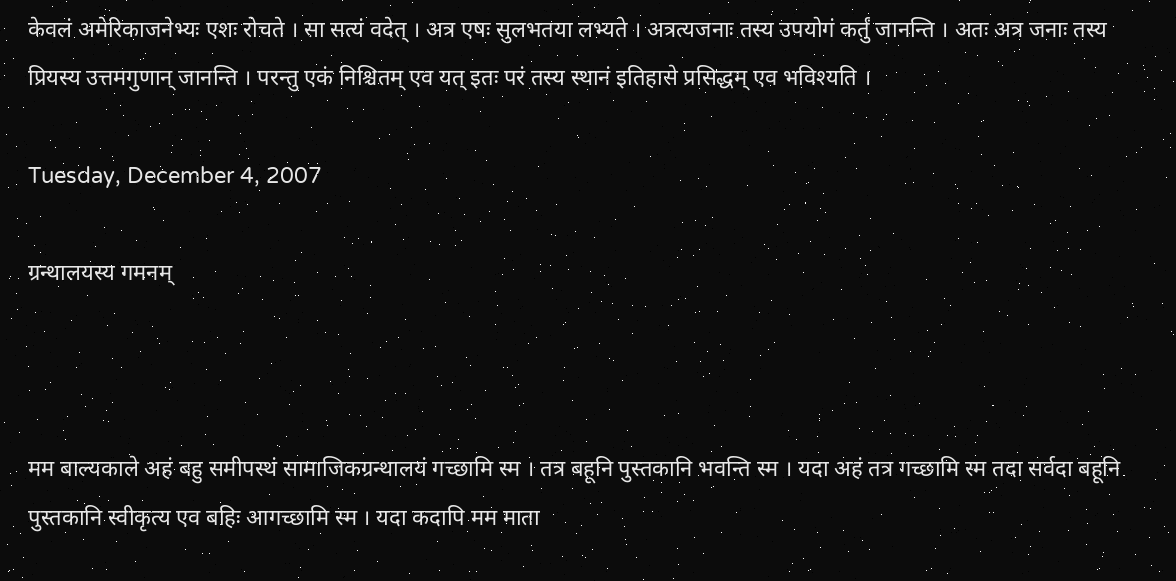केवलं अमेरिकाजनेभ्यः एशः रोचते । सा सत्यं वदेत् । अत्र एषः सुलभतया लभ्यते । अत्रत्यजनाः तस्य उपयोगं कर्तुं जानन्ति । अतः अत्र जनाः तस्य प्रियस्य उत्तमगुणान् जानन्ति । परन्तु एकं निश्चितम् एव यत् इतः परं तस्य स्थानं इतिहासे प्रसिद्धम् एव भविश्यति ।

Tuesday, December 4, 2007

ग्रन्थालयस्य गमनम्



मम बाल्यकाले अहं बहु समीपस्थं सामाजिकग्रन्थालयं गच्छामि स्म । तत्र बहूनि पुस्तकानि भवन्ति स्म । यदा अहं तत्र गच्छामि स्म तदा सर्वदा बहूनि पुस्तकानि स्वीकृत्य एव बहिः आगच्छामि स्म । यदा कदापि मम माता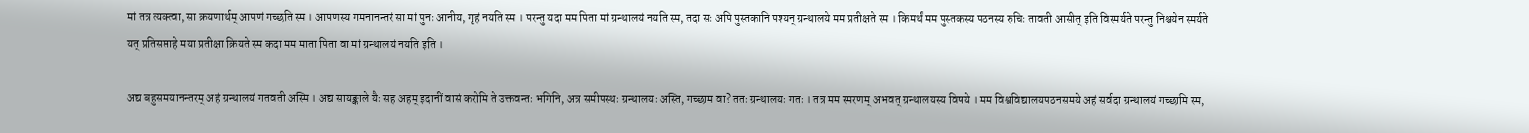मां तत्र त्यक्त्वा, सा क्रयणार्थम् आपणं गच्छति स्म । आपणस्य गमनानन्तरं सा मां पुनः आनीय, गृहं नयति स्म । परन्तु यदा मम पिता मां ग्रन्थालयं नयति स्म, तदा सः अपि पुस्तकानि पश्यन् ग्रन्थालये मम प्रतीक्षते स्म । किमर्थं मम पुस्तकस्य पठनस्य रुचिः तावती आसीत् इति विस्मर्यते परन्तु निश्चयेन स्मर्यते यत् प्रतिसप्ताहे मया प्रतीक्षा क्रियते स्म कदा मम माता पिता वा मां ग्रन्थालयं नयति इति ।

अद्य बहुसमयानन्तरम् अहं ग्रन्थालयं गतवती अस्मि । अद्य सायङ्काले यैः सह अहम् इदानीं वासं करोमि ते उक्तवन्तः भगिनि, अत्र समीपस्थः ग्रन्थालयः अस्ति, गच्छाम वा? ततः ग्रन्थालयः गतः । तत्र मम स्मरणम् अभवत् ग्रन्थालयस्य विषये । मम विश्वविद्यालयपठनसमये अहं सर्वदा ग्रन्थालयं गच्छामि स्म,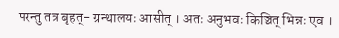परन्तु तत्र बृहत्- ग्रन्थालयः आसीत् । अतः अनुभवः किञ्चित् भिन्नः एव ।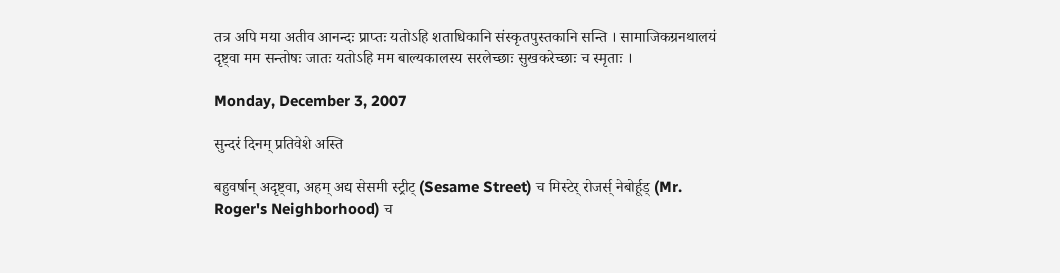तत्र अपि मया अतीव आनन्दः प्राप्तः यतोऽहि शताधिकानि संस्कृतपुस्तकानि सन्ति । सामाजिकग्रनथालयं दृष्ट्वा मम सन्तोषः जातः यतोऽहि मम बाल्यकालस्य सरलेच्छाः सुखकरेच्छाः च स्मृताः ।

Monday, December 3, 2007

सुन्दरं दिनम् प्रतिवेशे अस्ति

बहुवर्षान् अदृष्ट्वा, अहम् अद्य सेसमी स्ट्रीट् (Sesame Street) च मिस्टेर् रोजर्स् नेबोर्हूड् (Mr. Roger's Neighborhood) च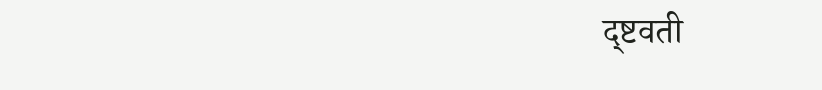द्ष्टवती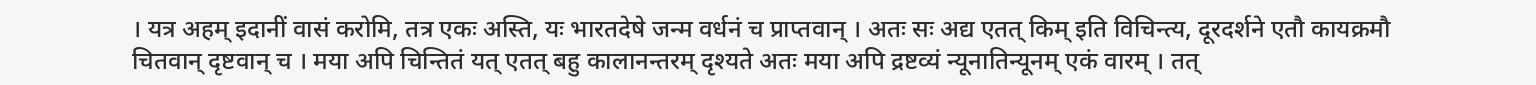। यत्र अहम् इदानीं वासं करोमि, तत्र एकः अस्ति, यः भारतदेषे जन्म वर्धनं च प्राप्तवान् । अतः सः अद्य एतत् किम् इति विचिन्त्य, दूरदर्शने एतौ कायक्रमौ चितवान् दृष्टवान् च । मया अपि चिन्तितं यत् एतत् बहु कालानन्तरम् दृश्यते अतः मया अपि द्रष्टव्यं न्यूनातिन्यूनम् एकं वारम् । तत्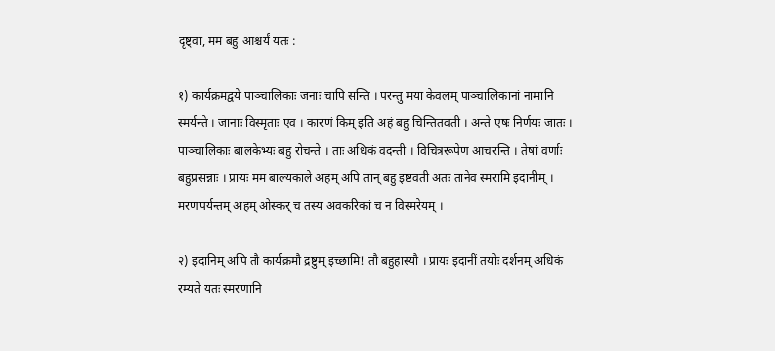दृष्ट्वा, मम बहु आश्चर्यं यतः :

१) कार्यक्रमद्वये पाञ्चालिकाः जनाः चापि सन्ति । परन्तु मया केवलम् पाञ्चालिकानां नामानि स्मर्यन्ते । जानाः विस्मृताः एव । कारणं किम् इति अहं बहु चिन्तितवती । अन्ते एषः निर्णयः जातः । पाञ्चालिकाः बालकेभ्यः बहु रोचन्ते । ताः अधिकं वदन्ती । विचित्ररूपेण आचरन्ति । तेषां वर्णाः बहुप्रसन्नाः । प्रायः मम बाल्यकाले अहम् अपि तान् बहु इष्टवती अतः तानेव स्मरामि इदानीम् । मरणपर्यन्तम् अहम् ओस्कर् च तस्य अवकरिकां च न विस्मरेयम् ।

२) इदानिम् अपि तौ कार्यक्रमौ द्रष्टुम् इच्छामि! तौ बहुहास्यौ । प्रायः इदानीं तयोः दर्शनम् अधिकं रम्यते यतः स्मरणानि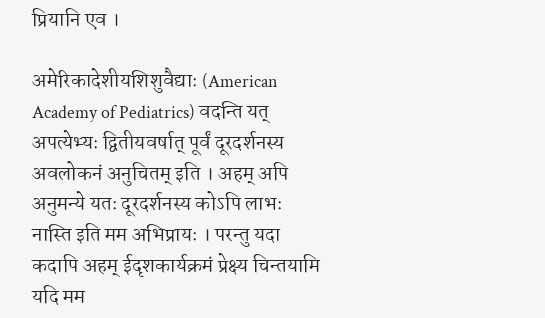प्रियानि एव ।

अमेरिकादेशीयशिशुवैद्याः (American Academy of Pediatrics) वदन्ति यत् अपत्येभ्यः द्वितीयवर्षात् पूर्वं दूरदर्शनस्य अवलोकनं अनुचितम् इति । अहम् अपि अनुमन्ये यतः दूरदर्शनस्य कोऽपि लाभः नास्ति इति मम अभिप्रायः । परन्तु यदा कदापि अहम् ईदृशकार्यक्रमं प्रेक्ष्य चिन्तयामि यदि मम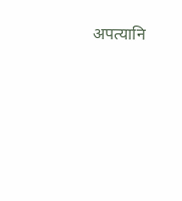अपत्यानि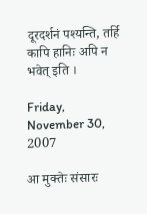दूरदर्शनं पश्यन्ति, तर्हि कापि हानिः अपि न भवेत् इति ।

Friday, November 30, 2007

आ मुक्तेः संसारः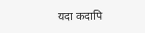यदा कदापि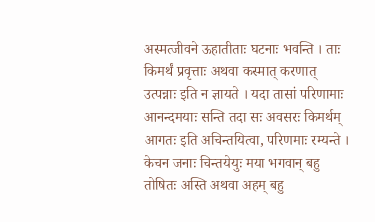अस्मत्जीवने ऊहातीताः घटनाः भवन्ति । ताः किमर्थं प्रवृत्ताः अथवा कस्मात् करणात् उत्पन्नाः इति न ज्ञायते । यदा तासां परिणामाः आनन्दमयाः सन्ति तदा सः अवसरः किमर्थम् आगतः इति अचिन्तयित्वा, परिणमाः रम्यन्ते । केचन जनाः चिन्तयेयुः मया भगवान् बहु तोषितः अस्ति अथवा अहम् बहु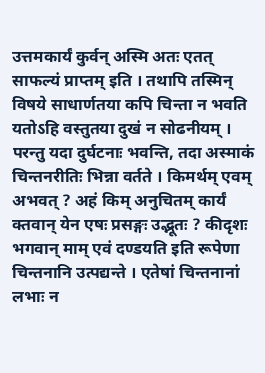उत्तमकार्यं कुर्वन् अस्मि अतः एतत् साफल्यं प्राप्तम् इति । तथापि तस्मिन् विषये साधार्णतया कपि चिन्ता न भवति यतोऽहि वस्तुतया दुखं न सोढनीयम् । परन्तु यदा दुर्घटनाः भवन्ति, तदा अस्माकं चिन्तनरीतिः भिन्ना वर्तते । किमर्थम् एवम् अभवत् ? अहं किम् अनुचितम् कार्यं क्तवान् येन एषः प्रसङ्गः उद्भूतः ? कीदृशः भगवान् माम् एवं दण्डयति इति रूपेणा चिन्तनानि उत्पद्यन्ते । एतेषां चिन्तनानां लभाः न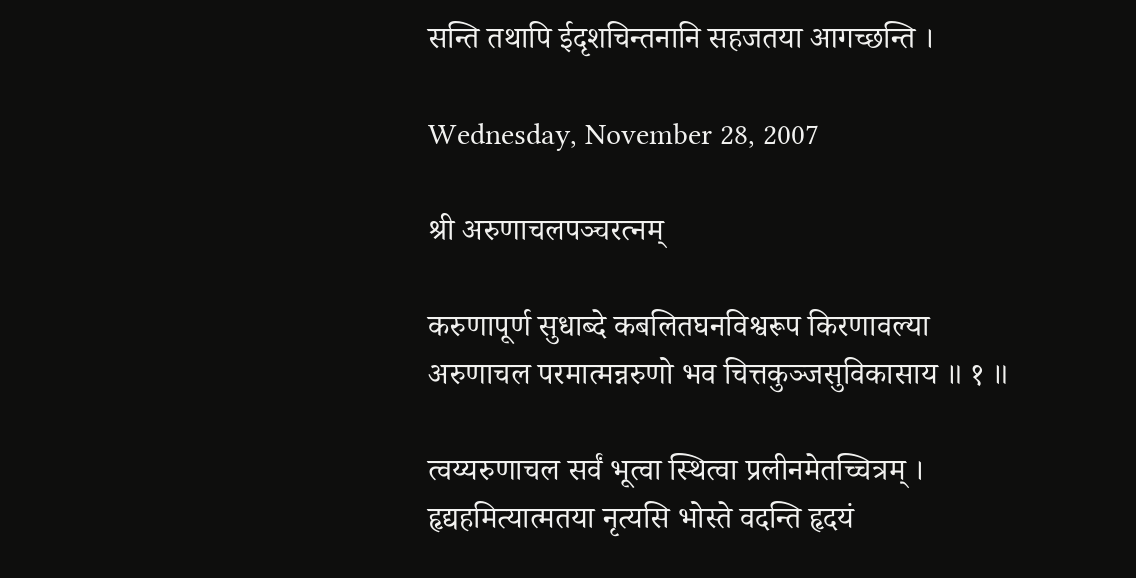सन्ति तथापि ईदृशचिन्तनानि सहजतया आगच्छन्ति ।

Wednesday, November 28, 2007

श्री अरुणाचलपञ्चरत्नम्

करुणापूर्ण सुधाब्दे कबलितघनविश्वरूप किरणावल्या
अरुणाचल परमात्मन्नरुणो भव चित्तकुञ्जसुविकासाय ॥ १ ॥

त्वय्यरुणाचल सर्वं भूत्वा स्थित्वा प्रलीनमेतच्चित्रम् ।
हृद्यहमित्यात्मतया नृत्यसि भोस्ते वदन्ति हृदयं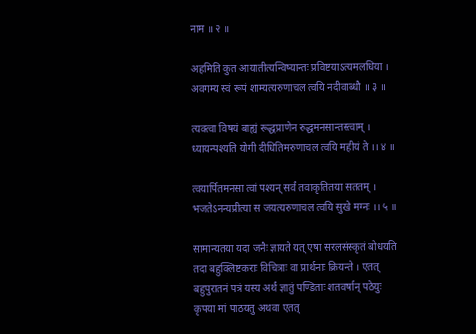नाम ॥ २ ॥

अहमिति कुत आयातीत्यन्विष्यान्तः प्रविष्टयाऽत्यमलधिया ।
अवगम्य स्वं रूपं शाम्यत्यरुणाचल त्वयि नदीवाब्धौ ॥ ३ ॥

त्यक्त्वा विषयं बाह्यं रूद्धप्राणेन रुद्धमनसान्तस्त्वाम् ।
ध्यायन्पश्यति योगी दीधितिमरुणाचल त्वयि महीयं ते ।। ४ ॥

त्वयार्पितमनसा त्वां पश्यन् सर्वं तवाकृतितया सततम् ।
भजतेऽनन्यप्रीत्या स जयत्यरुणाचल त्वयि सुखे मग्नः ।। ५ ॥

सामान्यतया यदा जनैः ज्ञायते यत् एषा सरलसंस्कृतं बोधयति तदा बहुक्लिष्टकराः विचित्राः वा प्रार्थनाः क्रियन्ते । एतत् बहुपुरातनं पत्रं यस्य अर्थं ज्ञातुं पण्डिताः शतवर्षान् पठेयुः कृपया मां पाठयतु अथवा एतत्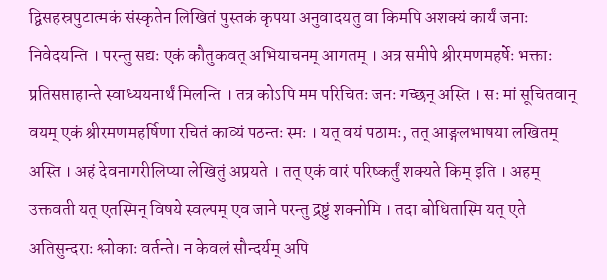द्विसहस्रपुटात्मकं संस्कृतेन लिखितं पुस्तकं कृपया अनुवादयतु वा किमपि अशक्यं कार्यं जनाः निवेदयन्ति । परन्तु सद्यः एकं कौतुकवत् अभियाचनम् आगतम् । अत्र समीपे श्रीरमणमहर्षेः भक्ताः प्रतिसप्ताहान्ते स्वाध्ययनार्थं मिलन्ति । तत्र कोऽपि मम परिचितः जनः गच्छन् अस्ति । सः मां सूचितवान् वयम् एकं श्रीरमणमहर्षिणा रचितं काव्यं पठन्तः स्मः । यत् वयं पठामः, तत् आङ्गलभाषया लखितम् अस्ति । अहं देवनागरीलिप्या लेखितुं अप्रयते । तत् एकं वारं परिष्कर्तुं शक्यते किम् इति । अहम् उक्तवती यत् एतस्मिन् विषये स्वल्पम् एव जाने परन्तु द्रष्टुं शक्नोमि । तदा बोधितास्मि यत् एते अतिसुन्दराः श्लोकाः वर्तन्ते। न केवलं सौन्दर्यम् अपि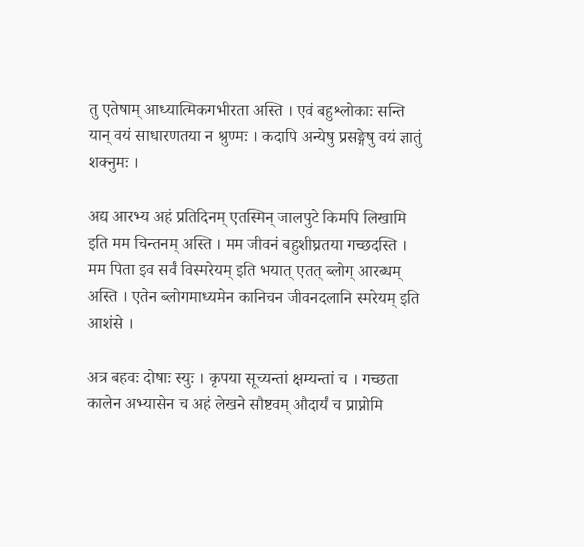तु एतेषाम् आध्यात्मिकगभीरता अस्ति । एवं बहुश्लोकाः सन्ति यान् वयं साधारणतया न श्रुण्मः । कदापि अन्येषु प्रसङ्गेषु वयं ज्ञातुं शक्नुमः ।

अद्य आरभ्य अहं प्रतिदिनम् एतस्मिन् जालपुटे किमपि लिखामि इति मम चिन्तनम् अस्ति । मम जीवनं बहुशीघ्रतया गच्छदस्ति । मम पिता इव सर्वं विस्मरेयम् इति भयात् एतत् ब्लोग् आरब्धम् अस्ति । एतेन ब्लोगमाध्यमेन कानिचन जीवनदलानि स्मरेयम् इति आशंसे ।

अत्र बहवः दोषाः स्युः । कृपया सूच्यन्तां क्षम्यन्तां च । गच्छता कालेन अभ्यासेन च अहं लेखने सौष्टवम् औदार्यं च प्राप्नोमि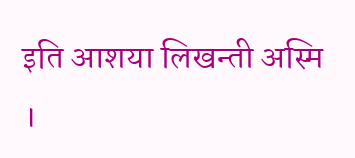इति आशया लिखन्ती अस्मि ।